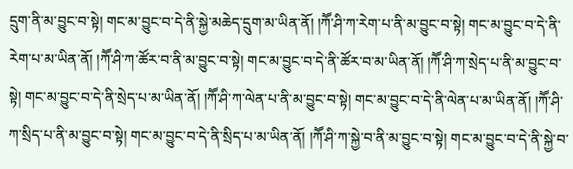དྲུག་ནི་མ་བྱུང་བ་སྟེ། གང་མ་བྱུང་བ་དེ་ནི་སྐྱེ་མཆེད་དྲུག་མ་ཡིན་ནོ། །ཀཽ་ཤི་ཀ་རེག་པ་ནི་མ་བྱུང་བ་སྟེ། གང་མ་བྱུང་བ་དེ་ནི་རེག་པ་མ་ཡིན་ནོ། །ཀཽ་ཤི་ཀ་ཚོར་བ་ནི་མ་བྱུང་བ་སྟེ། གང་མ་བྱུང་བ་དེ་ནི་ཚོར་བ་མ་ཡིན་ནོ། །ཀཽ་ཤི་ཀ་སྲེད་པ་ནི་མ་བྱུང་བ་སྟེ། གང་མ་བྱུང་བ་དེ་ནི་སྲེད་པ་མ་ཡིན་ནོ། །ཀཽ་ཤི་ཀ་ལེན་པ་ནི་མ་བྱུང་བ་སྟེ། གང་མ་བྱུང་བ་དེ་ནི་ལེན་པ་མ་ཡིན་ནོ། །ཀཽ་ཤི་ཀ་སྲིད་པ་ནི་མ་བྱུང་བ་སྟེ། གང་མ་བྱུང་བ་དེ་ནི་སྲིད་པ་མ་ཡིན་ནོ། །ཀཽ་ཤི་ཀ་སྐྱེ་བ་ནི་མ་བྱུང་བ་སྟེ། གང་མ་བྱུང་བ་དེ་ནི་སྐྱེ་བ་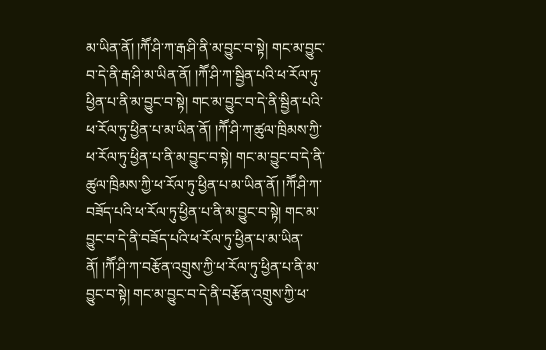མ་ཡིན་ནོ། །ཀཽ་ཤི་ཀ་རྒ་ཤི་ནི་མ་བྱུང་བ་སྟེ། གང་མ་བྱུང་བ་དེ་ནི་རྒ་ཤི་མ་ཡིན་ནོ། །ཀཽ་ཤི་ཀ་སྦྱིན་པའི་ཕ་རོལ་ཏུ་ཕྱིན་པ་ནི་མ་བྱུང་བ་སྟེ། གང་མ་བྱུང་བ་དེ་ནི་སྦྱིན་པའི་ཕ་རོལ་ཏུ་ཕྱིན་པ་མ་ཡིན་ནོ། །ཀཽ་ཤི་ཀ་ཚུལ་ཁྲིམས་ཀྱི་ཕ་རོལ་ཏུ་ཕྱིན་པ་ནི་མ་བྱུང་བ་སྟེ། གང་མ་བྱུང་བ་དེ་ནི་ཚུལ་ཁྲིམས་ཀྱི་ཕ་རོལ་ཏུ་ཕྱིན་པ་མ་ཡིན་ནོ། །ཀཽ་ཤི་ཀ་བཟོད་པའི་ཕ་རོལ་ཏུ་ཕྱིན་པ་ནི་མ་བྱུང་བ་སྟེ། གང་མ་བྱུང་བ་དེ་ནི་བཟོད་པའི་ཕ་རོལ་ཏུ་ཕྱིན་པ་མ་ཡིན་ནོ། །ཀཽ་ཤི་ཀ་བརྩོན་འགྲུས་ཀྱི་ཕ་རོལ་ཏུ་ཕྱིན་པ་ནི་མ་བྱུང་བ་སྟེ། གང་མ་བྱུང་བ་དེ་ནི་བརྩོན་འགྲུས་ཀྱི་ཕ་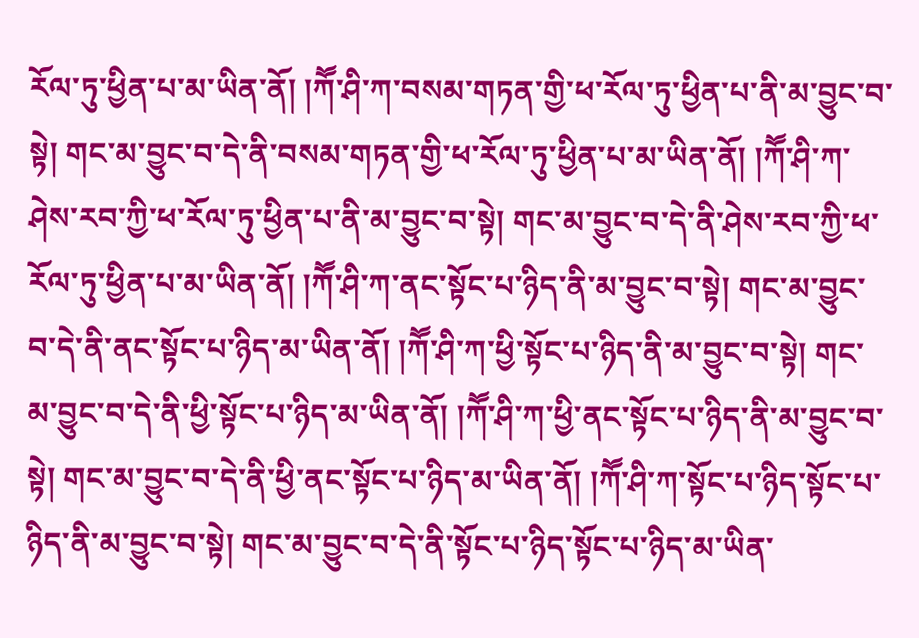རོལ་ཏུ་ཕྱིན་པ་མ་ཡིན་ནོ། །ཀཽ་ཤི་ཀ་བསམ་གཏན་གྱི་ཕ་རོལ་ཏུ་ཕྱིན་པ་ནི་མ་བྱུང་བ་སྟེ། གང་མ་བྱུང་བ་དེ་ནི་བསམ་གཏན་གྱི་ཕ་རོལ་ཏུ་ཕྱིན་པ་མ་ཡིན་ནོ། །ཀཽ་ཤི་ཀ་ཤེས་རབ་ཀྱི་ཕ་རོལ་ཏུ་ཕྱིན་པ་ནི་མ་བྱུང་བ་སྟེ། གང་མ་བྱུང་བ་དེ་ནི་ཤེས་རབ་ཀྱི་ཕ་རོལ་ཏུ་ཕྱིན་པ་མ་ཡིན་ནོ། །ཀཽ་ཤི་ཀ་ནང་སྟོང་པ་ཉིད་ནི་མ་བྱུང་བ་སྟེ། གང་མ་བྱུང་བ་དེ་ནི་ནང་སྟོང་པ་ཉིད་མ་ཡིན་ནོ། །ཀཽ་ཤི་ཀ་ཕྱི་སྟོང་པ་ཉིད་ནི་མ་བྱུང་བ་སྟེ། གང་མ་བྱུང་བ་དེ་ནི་ཕྱི་སྟོང་པ་ཉིད་མ་ཡིན་ནོ། །ཀཽ་ཤི་ཀ་ཕྱི་ནང་སྟོང་པ་ཉིད་ནི་མ་བྱུང་བ་སྟེ། གང་མ་བྱུང་བ་དེ་ནི་ཕྱི་ནང་སྟོང་པ་ཉིད་མ་ཡིན་ནོ། །ཀཽ་ཤི་ཀ་སྟོང་པ་ཉིད་སྟོང་པ་ཉིད་ནི་མ་བྱུང་བ་སྟེ། གང་མ་བྱུང་བ་དེ་ནི་སྟོང་པ་ཉིད་སྟོང་པ་ཉིད་མ་ཡིན་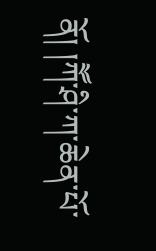ནོ། །ཀཽ་ཤི་ཀ་ཆེན་པོ་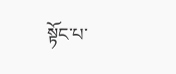སྟོང་པ་